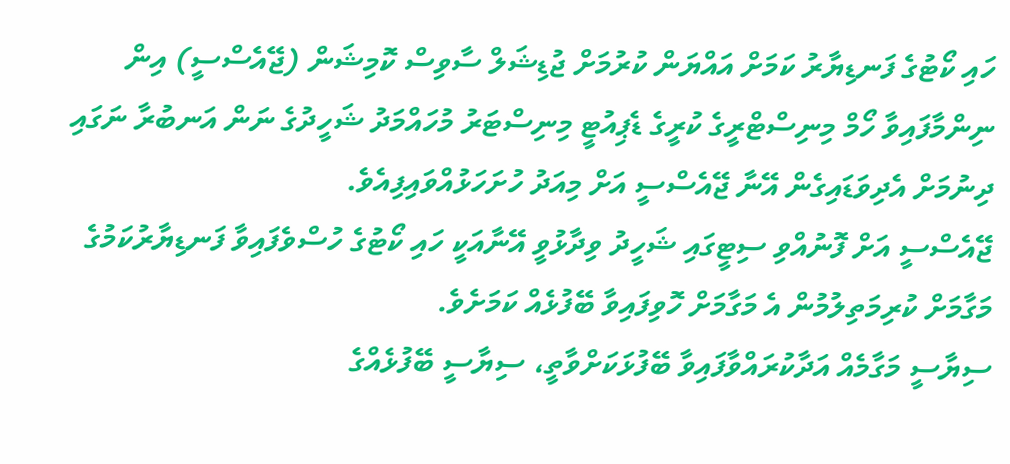ހައި ކޯޓުގެ ފަނޑިޔާރު ކަމަށް އައްޔަން ކުރުމަށް ޖުޑިޝަލް ސާވިސް ކޮމިޝަން (ޖޭއެސްސީ) އިން ނިންމާފައިވާ ހޯމް މިނިސްޓްރީގެ ކުރީގެ ޑެޕިއުޓީ މިނިސްޓަރު މުހައްމަދު ޝަހީދުގެ ނަން އަނބުރާ ނަގައި ދިނުމަށް އެދިވަޑައިގެން އޭނާ ޖޭއެސްސީ އަށް މިއަދު ހުށަހަޅުއްވައިފިއެވެ.
ޖޭއެސްސީ އަށް ފޮނުއްވި ސިޓީގައި ޝަހީދު ވިދާޅުވީ އޭނާއަކީ ހައި ކޯޓުގެ ހުސްވެފައިވާ ފަނޑިޔާރުކަމުގެ މަގާމަށް ކުރިމަތިލުމުން އެ މަގާމަށް ހޮވިފައިވާ ބޭފުޅެއް ކަމަށެވެ.
ސިޔާސީ މަގާމެއް އަދާކުރައްވާފައިވާ ބޭފުޅަކަށްވާތީ، ސިޔާސީ ބޭފުޅެއްގެ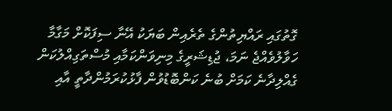ގޮތުގައި ރައްޔިތުންގެ ތެރެއިން ބަޔަކު އޭނާ ސިފަކޮށް މަގާމާ ހަވާލުވެއްޖެ ނަމަ، ޖުޑިޝަރީގެ މިނިވަންކަމާއި މުސްތަގިއްލުކަން ގެއްލިދާނެ ކަމަށް ބުނެ ކަންބޮޑުވުން ފާޅުކުރަމުންދާތީ އާއި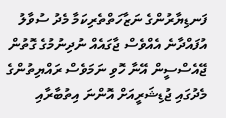ފަނޑިޔާރުންގެ ނަޒާހަތްތެރިކަމާ މެދު ސުވާލު އުފައްދާނެ އެއްވެސް ޖާގައެއް ނުދިނުމުގެ ގޮތުން ޖޭއެސްސީން އޭނާ ހޮވި ނަމަވެސް ރައްޔިތުންގެ މެދުގައި ޖުޑިޝަރީއަށް އޮންނަ އިތުބާރާއި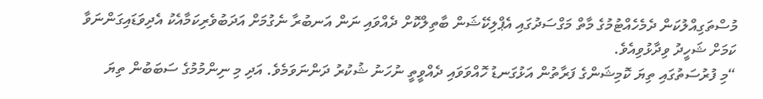މުސްތަގިއްލުކަން ދެމެހެއްޓުމުގެ މާތް މަގްސަދުގައި އެޕްލިކޭޝަން ބާތިލްކޮށް ދެއްވައި ނަން އަނބުރާ ނެގުމަށް އަދަބުވެރިކަމާއެކު އެދިވަޑައިގަންނަވާ ކަމަށް ޝަހީދު ވިދާޅުވިއެވެ.
“މި ފުރުސަތުގައި ތިޔަ ކޮމިޝަންގެ ފަރާތުން އަޅުގަނޑު ހޮއްވަވައި ދެއްވީތީ ނުހަނު ޝުކުރު ދަންނަވަމެވެ. އަދި މި ނިންމުމުގެ ސަބަބުން ތިޔަ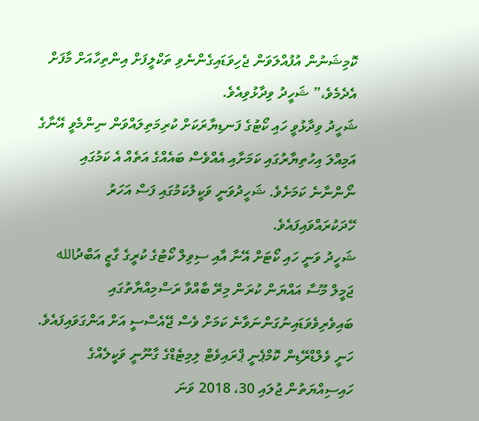ކޮމިޝަނުން އުފުއްލަވަން ޖެހިވަޑައިގެންނެވި ތަކްލީފަށް އިންތިހާއަށް މާފަށް އެދެމެވެ،” ޝަހީދު ވިދާޅުވިއެވެ.
ޝަހީދު ވިދާޅުވީ ހައި ކޯޓުގެ ފަނޑިޔާރަކަށް ކުރިމަތިލައްވަން ނިންމެވީ އޭނާގެ އަމިއްލަ އިހުތިޔާރުގައި ކަމަށާއި އެއްވެސް ބައެއްގެ އަތެއް އެ ކަމުގައި ނޯންނާނެ ކަމަށެވެ. ޝަހީދުވަނީ ވަކީލުކަމުގައި ފަސް އަހަރު ހޭދަކުރައްވައިފައެވެ.
ޝަހީދު ވަނީ ހައި ކޯޓަށް އޭނާ އާއި ސިވިލް ކޯޓުގެ ކުރީގެ ގާޒީ އަބްދުالله ޖަމީލް މޫސާ އައްޔަން ކުރަން މިރޭ ބާއްވާ ރަސްމިއްޔާތުގައި ބައިވެރިވެވަޑައިނުގަންނަވާނެ ކަމަށް ވެސް ޖޭއެސްސީ އަށް އަންގަވައިފައެވެ.
ހަނީ ވެލްޑްރޭޑިން ކޮމްޕެނީ ޕްރައިވެޓް ލިމިޓެޑްގެ ގާނޫނީ ވަކީލެއްގެ ހައިސިއްޔަތުން ޖުލައި 30، 2018 ވަނަ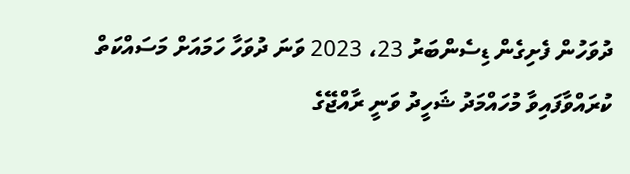ދުވަހުން ފެށިގެން ޑިސެންބަރު 23، 2023 ވަނަ ދުވަހާ ހަމައަށް މަސައްކަތް ކުރައްވާފައިވާ މުހައްމަދު ޝަހީދު ވަނީ ރާއްޖޭގެ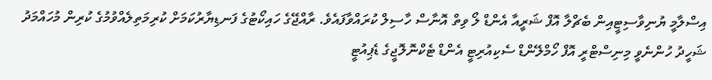އިސްލާމީ ޔުނިވާސިޓީއިން ބެޗްލާ އޮފް ޝަރީއާ އެންޑް ލޯ ވިތް އޮނާސް ހާސިލް ކުރައްވާފައެވެ. ރާއްޖޭގެ ހައިކޯޓުގެ ފަނޑިޔާރުކަމަށް ކުރިމަތިލެއްވުމުގެ ކުރިން މުހައްމަދު ޝަހީދު ހުންނެވީ މިނިސްޓްރީ އޮފް ހޯމްލޭންޑް ސެކިއުރިޓީ އެންޑް ޓެކްނޮލޮޖީގެ ޑެޕިއުޓީ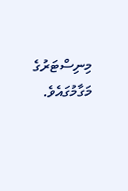މިނިސްޓަރުގެ މަގާމުގައެވެ.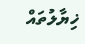ޚިޔާލުތައް